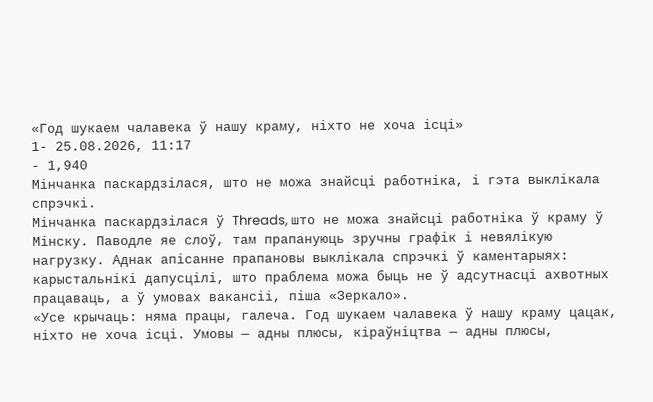«Год шукаем чалавека ў нашу краму, ніхто не хоча ісці»
1- 25.08.2026, 11:17
- 1,940
Мінчанка паскардзілася, што не можа знайсці работніка, і гэта выклікала спрэчкі.
Мінчанка паскардзілася ў Threads, што не можа знайсці работніка ў краму ў Мінску. Паводле яе слоў, там прапануюць зручны графік і невялікую нагрузку. Аднак апісанне прапановы выклікала спрэчкі ў каментарыях: карыстальнікі дапусцілі, што праблема можа быць не ў адсутнасці ахвотных працаваць, а ў умовах вакансіі, піша «Зеркало».
«Усе крычаць: няма працы, галеча. Год шукаем чалавека ў нашу краму цацак, ніхто не хоча ісці. Умовы — адны плюсы, кіраўніцтва — адны плюсы,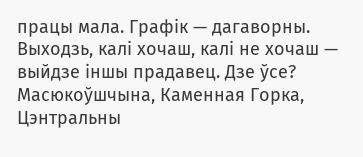працы мала. Графік — дагаворны. Выходзь, калі хочаш, калі не хочаш — выйдзе іншы прадавец. Дзе ўсе? Масюкоўшчына, Каменная Горка, Цэнтральны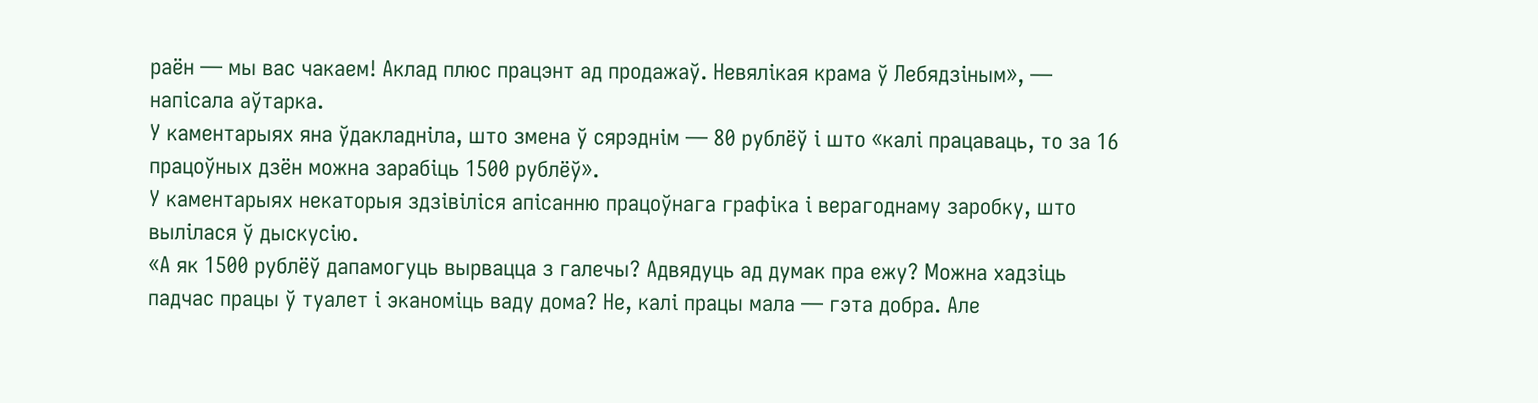раён — мы вас чакаем! Аклад плюс працэнт ад продажаў. Невялікая крама ў Лебядзіным», — напісала аўтарка.
У каментарыях яна ўдакладніла, што змена ў сярэднім — 80 рублёў і што «калі працаваць, то за 16 працоўных дзён можна зарабіць 1500 рублёў».
У каментарыях некаторыя здзівіліся апісанню працоўнага графіка і верагоднаму заробку, што вылілася ў дыскусію.
«А як 1500 рублёў дапамогуць вырвацца з галечы? Адвядуць ад думак пра ежу? Можна хадзіць падчас працы ў туалет і эканоміць ваду дома? Не, калі працы мала — гэта добра. Але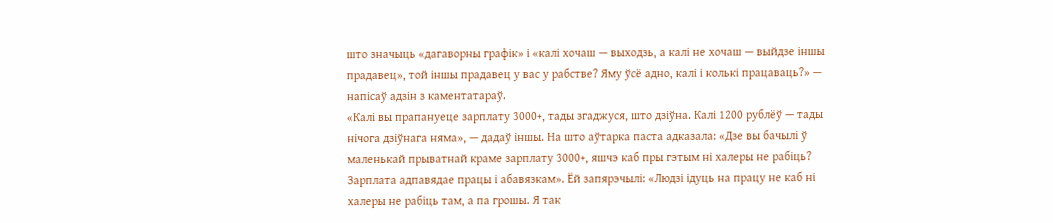што значыць «дагаворны графік» і «калі хочаш — выходзь, а калі не хочаш — выйдзе іншы прадавец», той іншы прадавец у вас у рабстве? Яму ўсё адно, калі і колькі працаваць?» — напісаў адзін з каментатараў.
«Калі вы прапануеце зарплату 3000+, тады згаджуся, што дзіўна. Калі 1200 рублёў — тады нічога дзіўнага няма», — дадаў іншы. На што аўтарка паста адказала: «Дзе вы бачылі ў маленькай прыватнай краме зарплату 3000+, яшчэ каб пры гэтым ні халеры не рабіць? Зарплата адпавядае працы і абавязкам». Ёй запярэчылі: «Людзі ідуць на працу не каб ні халеры не рабіць там, а па грошы. Я так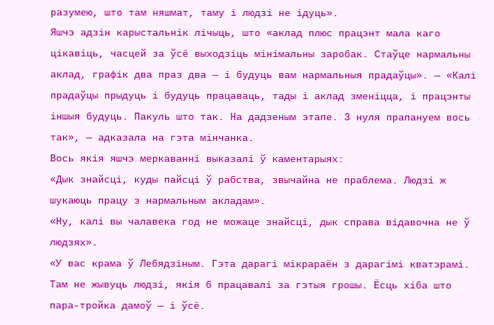разумею, што там няшмат, таму і людзі не ідуць».
Яшчэ адзін карыстальнік лічыць, што «аклад плюс працэнт мала каго цікавіць, часцей за ўсё выходзіць мінімальны заробак. Стаўце нармальны аклад, графік два праз два — і будуць вам нармальныя прадаўцы». — «Калі прадаўцы прыдуць і будуць працаваць, тады і аклад зменіцца, і працэнты іншыя будуць. Пакуль што так. На дадзеным этапе. З нуля прапануем вось так», — адказала на гэта мінчанка.
Вось якія яшчэ меркаванні выказалі ў каментарыях:
«Дык знайсці, куды пайсці ў рабства, звычайна не праблема. Людзі ж шукаюць працу з нармальным акладам».
«Ну, калі вы чалавека год не можаце знайсці, дык справа відавочна не ў людзях».
«У вас крама ў Лебядзіным. Гэта дарагі мікрараён з дарагімі кватэрамі. Там не жывуць людзі, якія б працавалі за гэтыя грошы. Ёсць хіба што пара-тройка дамоў — і ўсё.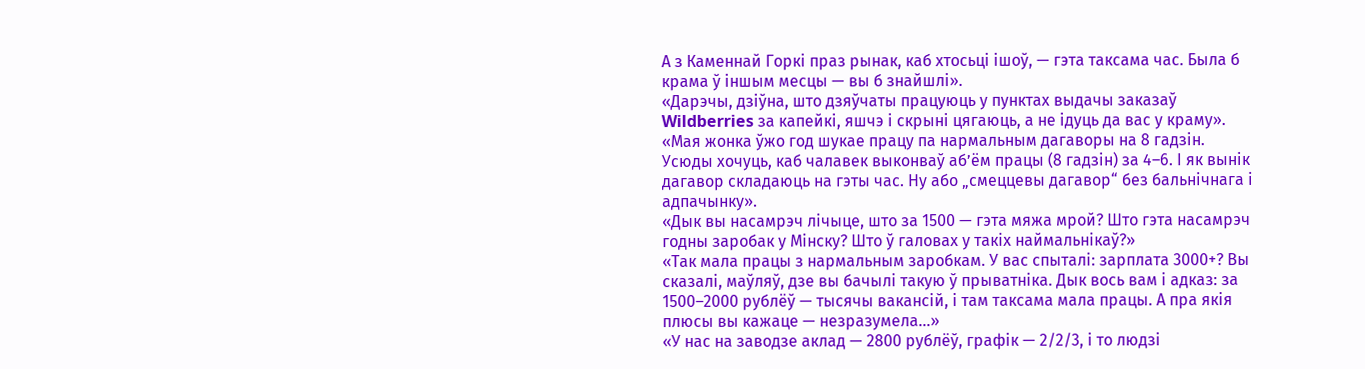А з Каменнай Горкі праз рынак, каб хтосьці ішоў, — гэта таксама час. Была б крама ў іншым месцы — вы б знайшлі».
«Дарэчы, дзіўна, што дзяўчаты працуюць у пунктах выдачы заказаў Wildberries за капейкі, яшчэ і скрыні цягаюць, а не ідуць да вас у краму».
«Мая жонка ўжо год шукае працу па нармальным дагаворы на 8 гадзін. Усюды хочуць, каб чалавек выконваў аб’ём працы (8 гадзін) за 4–6. І як вынік дагавор складаюць на гэты час. Ну або „смеццевы дагавор“ без бальнічнага і адпачынку».
«Дык вы насамрэч лічыце, што за 1500 — гэта мяжа мрой? Што гэта насамрэч годны заробак у Мінску? Што ў галовах у такіх наймальнікаў?»
«Так мала працы з нармальным заробкам. У вас спыталі: зарплата 3000+? Вы сказалі, маўляў, дзе вы бачылі такую ў прыватніка. Дык вось вам і адказ: за 1500–2000 рублёў — тысячы вакансій, і там таксама мала працы. А пра якія плюсы вы кажаце — незразумела…»
«У нас на заводзе аклад — 2800 рублёў, графік — 2/2/3, і то людзі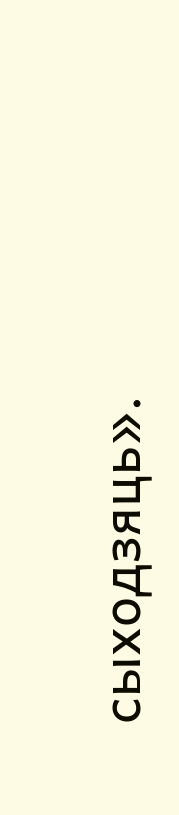сыходзяць».